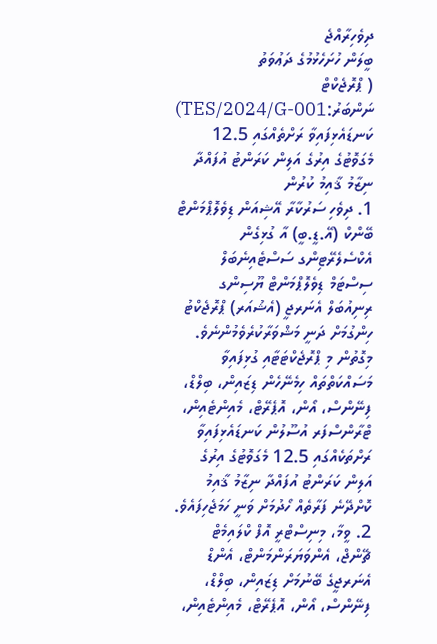ދިވެހިރާއްޖެ
ބީލަން ހުށަހެޅުމުގެ ދަޢުވަތު
( ޕްރޮޖެކްޓް ނަންބަރު:TES/2024/G-001)
ކަނޑައެޅިފައިވާ ރަށްތެއްގައި 12.5 މެގަވޮޓުގެ އިރުގެ އަލިން ކަރަންޓު އުފައްދާ ނިޒާމު ޤާއިމު ކުރުން
1. ދިވެހި ސަރުކާރާ އޭޝިއަން ޑިވެލޮޕްމަންޓް ބޭންކް (އޭ.ޑީ.ބީ) އާ ގުޅިގެން އެކްސެލެރޭޓިންގ ސަސްޓެއިނެބަލް ސިސްޓަމް ޑިވެލޮޕްމަންޓް ޔޫސިންގ ރިނިއުބަލް އެނަރޖީ (އެޝުއަރ) ޕްރޮޖެކްޓު ހިންގުމަށް ދަނީ މަޝްވަރާކުރެވެމުންނެވެ. މިގޮތުން މި ޕްރޮޖެކްޓަޓާއި ގުޅިފައިވާ މަސައްކަތްތައް ހިމެނޭހެން ޑިޒައިން، ބިލްޑް، ފިނޭންސް، އޯން، އޮޕެރޭޓް، މެއިންޓެއިން، ޓްރާންސްފަރ އުސޫލުން ކަނޑައެޅިފައިވާ ރަށްތަކެއްގައި 12.5 މެގަވޮޓުގެ އިރުގެ އަލިން ކަރަންޓު އުފައްދާ ނިޒާމު ޤާއިމު ކޮށްދޭނެ ފަރާތެއް ހޯދުމަށް ވަނީ ހަމަޖެހިފައެވެ.
2. ވީމާ، މިނިސްޓްރީ އޮފް ކްލައިމެޓް ޗޭންޖް، އެންވަޔަރަންމަންޓް، އެންޑް އެނަރޖީގެ ބޭނުމަށް ޑިޒައިން، ބިލްޑް، ފިނޭންސް، އޯން، އޮޕެރޭޓް، މެއިންޓެއިން،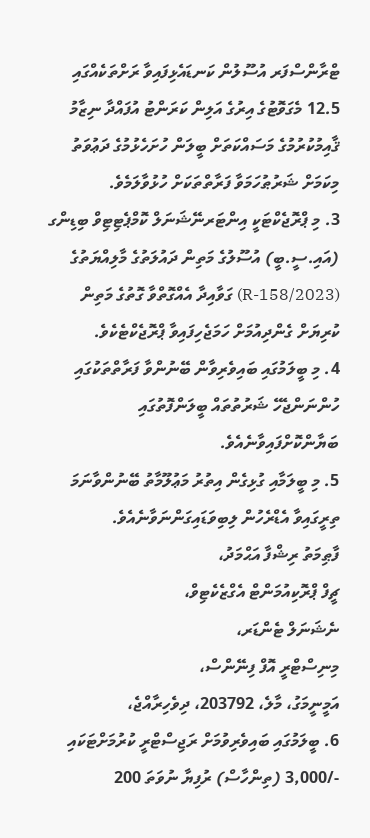ޓްރާންސްފަރ އުސޫލުން ކަނޑައެޅިފައިވާ ރަށްތަކެއްގައި 12.5 މެގަވޮޓުގެ އިރުގެ އަލިން ކަރަންޓު އުފައްދާ ނިޒާމު ޤާއިމުކުރުމުގެ މަސައްކަތަށް ބީލަން ހުށަހެޅުމުގެ ދަޢުވަތު މިކަމަށް ޝަރުޠުހަމަވާ ފަރާތްތަކަށް ހުޅުވާލަމެވެ.
3. މި ޕްރޮޖެކްޓަކީ އިންޓަރނޭޝަނަލް ކޮމްޕެޓިޓިވް ބިޑިންގ (އައި.ސީ.ބީ) އުސޫލުގެ މަތިން ދައުލަތުގެ މާލިއްޔަތުގެ (2023/R-158) ގަވާއިދާ އެއްގޮތްވާ ގޮތުގެ މަތިން ކުރިޔަށް ގެންދިއުމަށް ހަމަޖެހިފައިވާ ޕްރޮޖެކްޓެކެވެ.
4. މި ބީލަމުގައި ބައިވެރިވާން ބޭނުންވާ ފަރާތްތަކުގައި ހުންނަންޖެހޭ ޝަރުތުތައް ބީލަންފޮތުގައި ބަޔާންކޮށްފައިވާނެއެވެ.
5. މި ބީލަމާއި ގުޅިގެން އިތުރު މަޢުލޫމާތު ބޭނުންވާނަމަ ތިރީގައިވާ އެޑްރެހުން ލިބިވަޑައިގަންނަވާނެއެވެ.
ފާޠިމަތު ރިޝްފާ އަޙްމަދު،
ޗީފް ޕްރޮކިއުމަންޓް އެގްޒެކެޓިވް،
ނެޝަނަލް ޓެންޑަރ،
މިނިސްޓްރީ އޮފް ފިނޭންސް،
އަމީނީމަގު، މާލެ، 203792، ދިވެހިރާއްޖެ،
6. ބީލަމުގައި ބައިވެރިވުމަށް ރަޖިސްޓްރީ ކުރުމަށްޓަކައި -/3,000 (ތިންހާސް) ރުފިޔާ ނުވަތަ 200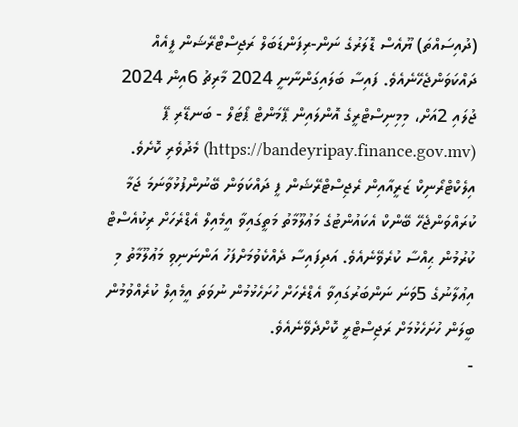(ދުއިސައްތަ) ޔޫއެސް ޑޮލަރުގެ ނަން-ރިފަންޑަބަލް ރަޖިސްޓްރޭޝަން ފީއެއް ދައްކަވަންޖެހޭނެއެވެ. ފައިސާ ބަލައިގަންނާނީ 2024 މާރިޗު 6އިން 2024 ޖުލައި 2އަށް، މިމިނިސްޓްރީގެ އޮންލައިން ޕޭމަންޓް ޕޯޓަލް - ބަނޑޭރި ޕޭ (https://bandeyripay.finance.gov.mv) މެދުވެރި ކޮށެވެ. އިލެކްޓްރޯނިކް ޒަރީއާއިން ރެޖިސްޓްރޭޝަން ފީ ދައްކަވަން ބޭނުންފުޅުވާނަމަ ޖަމާ ކުރައްވަންޖެހޭ ބޭންކް އެކައުންޓުގެ މަޢުލޫމާތު މަތީގައިވާ އީމެއިލް އެޑްރެހަށް ރިކުއެސްޓް ކުރުމުން ޙިއްސާ ކުރެވޭނެއެވެ. އަދިފައިސާ ދެއްކެވުމަށްފަހު އަންނަނިވި މަޢުލޫމާތު މި އިޢުލާނުގެ 5ވަނަ ނަންބަރުގައިވާ އެޑްރެހަށް ހުށަހެޅުމުން ނުވަތަ އީމެއިލް ކުރެއްވުމުން ބީލަން ހުށަހެޅުމަށް ރަޖިސްޓްރީ ކޮށްދެވޭނެއެވެ.
-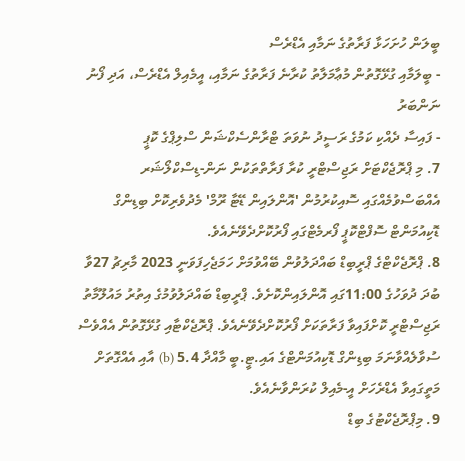ބީލަން ހުށަހަޅާ ފަރާތުގެ ނަމާއި އެޑްރެސް
- ބީލަމާއި ގުޅޭގޮތުން މުޢާމަލާތު ކުރާނެ ފަރާތުގެ ނަމާއި، އީމެއިލް އެޑްރެސް، އަދި ފޯނު ނަންބަރު
- ފައިސާ ދެއްކި ކަމުގެ ރަސީދު ނުވަތަ ޓްރާންސެކްޝަން ސްލިޕްގެ ކޮޕީ
7. މި ޕްރޮޖެކްޓަށް ރަޖިސްޓްރީ ކުރާ ފަރާތްތަކުން ނަން-ޑިސްކްލޯޝަރ އެއްބަސްވުމެއްގައި ސޮއިކުރުމުން 'އޮންލައިން ޑޭޓާ ރޫމް' މެދުވެރިކޮށް ބިޑިންގް ޑޮކިއުމަންޓް ސޮފްޓްކޮޕީ ފޯރމެޓްގައި ފޯރުކޮށްދެވޭނެއެވެ.
8. ޕްރޮޖެކްޓްގެ ޕްރީބިޑް ބައްދަލުވުން ބޭއްވުމަށް ހަމަޖެހިފަވަނީ 2023 މާރިޗު 27ވާ ބުދަ ދުވަހުގެ 11:00ގައި އޮންލައިންކޮށެވެ. ޕްރީބިޑް ބައްދަލުވުމުގެ އިތުރު މައުލޫމާތު ރަޖިސްޓްރީ ކޮށްފައިވާ ފަރާތަކަށް ފޯރުކޮށްދެވޭނެއެވެ. ޕްރޮޖެކްޓާއި ގުޅޭގޮތުން އެއްވެސް ސުވާލެއްވާނަމަ ބިޑިންގް ޑޮކިއުމަންޓްގެ އައި.ޓީ.ބީ މާއްދާ 5.4 (b) އާއި އެއްގޮތަށް މަތީގައިވާ އެޑްރެހަށް އީ-މެއިލް ކުރަންވާނެއެވެ.
9. މިޕްރޮޖެކްޓުގެ ބިޑް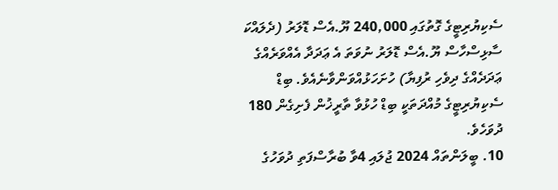ސެކިޔުރިޓީގެ ގޮތުގައި 240,000 ޔޫ.އެސް ޑޮލަރު (ދެލައްކަ ސާޅިސްހާސް ޔޫ.އެސް ޑޮލަރު ނުވަތަ އެ ޢަދަދާ އެއްވަރެއްގެ ޢަދަދެއްގެ ދިވެހި ރުފިޔާ) ހުށަހަޅުއްވަންވާނެއެވެ. ބިޑް ސެކިޔުރިޓީގެ މުއްދަތަކީ ބިޑް ހުޅުވާ ތާރީޚުން ފެށިގެން 180 ދުވަހެވެ.
10. ބީލަންތައް 2024 ޖުލައި 4ވާ ބުރާސްފަތި ދުވަހުގެ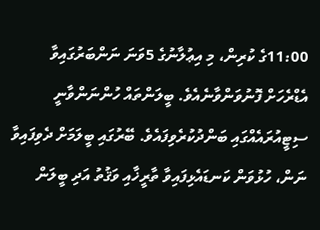11:00ގެ ކުރިން، މި އިޢުލާނުގެ 5ވަނަ ނަންބަރުގައިވާ އެޑްރެހަށް ފޮނުވަންވާނެއެވެ. ބީލަންތައް ހުންނަންވާނީ ސިޓީއުރައެއްގައި ބަންދުކުރެވިފައެވެ. ބޭރުގައި ބީލަމަށް ދެވިފައިވާ ނަން، ހުޅުވަން ކަނޑައެޅިފައިވާ ތާރީޚާއި ވަޤުތު އަދި ބީލަން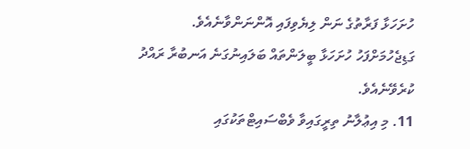ހުށަހަޅާ ފަރާތުގެ ނަން ލިޔެވިފައި އޮންނަންވާނެއެވެ. ގަޑިޖެހުމަށްފަހު ހުށަހަޅާ ބީލަންތައް ބަލައިނުގަނެ އަނބުރާ ރައްދު ކުރެވޭނެއެވެ.
11. މި އިޢުލާނު ތިރީގައިވާ ވެބްސައިޓްތަކުގައި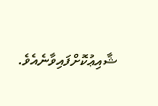ޝާއިޢުކޮށްފައިވާނެއެވެ.